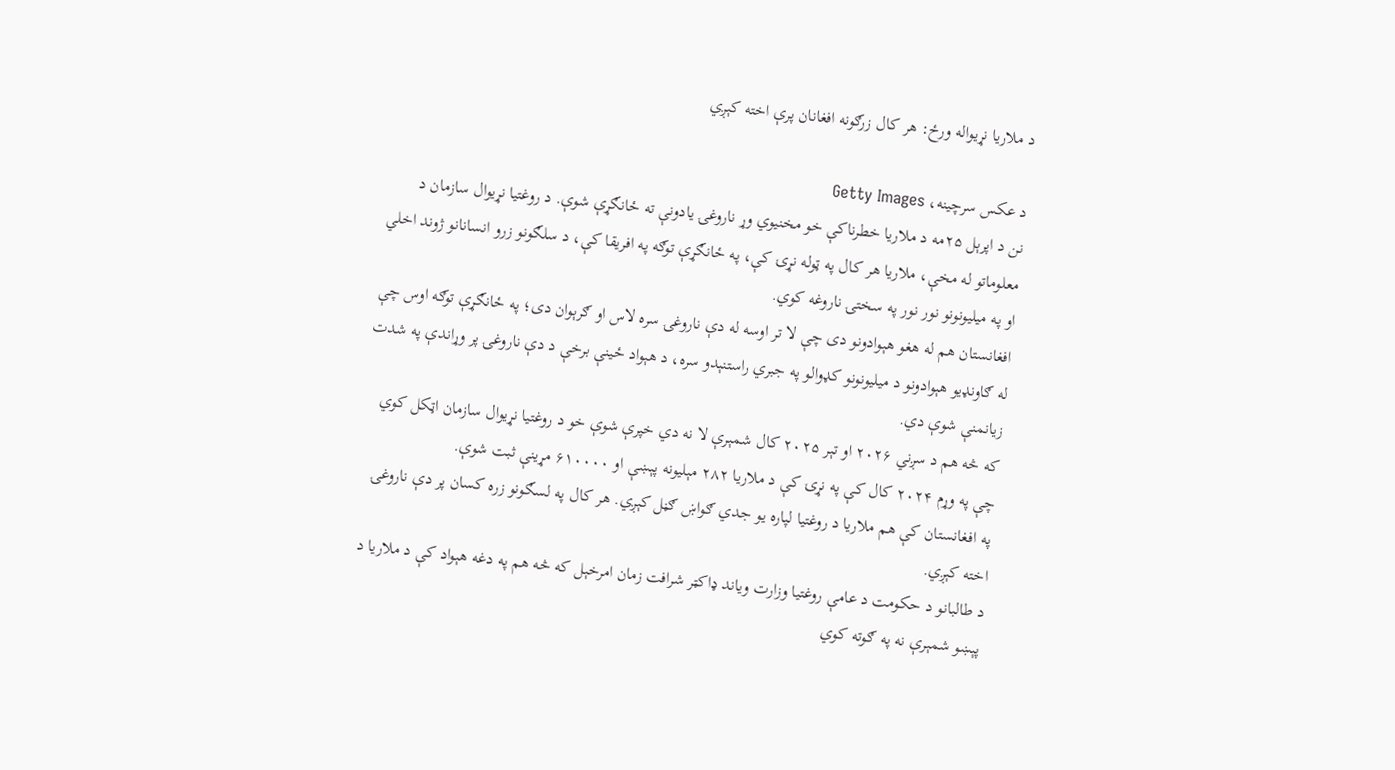د ملاریا نړیواله ورځ: هر کال زرګونه افغانان پرې اخته کېږي

د عکس سرچینه، Getty Images
نن د اپرېل ۲۵مه د ملاریا خطرناکې خو مخنیوي وړ ناروغۍ یادونې ته ځانګړې شوې. د روغتیا نړیوال سازمان د معلوماتو له مخې، ملاریا هر کال په ټوله نړۍ کې، په ځانګړې توګه په افریقا کې، د سلګونو زرو انسانانو ژوند اخلي او په میلیونونو نور نور په سختۍ ناروغه کوي.
افغانستان هم له هغو هېوادونو دی چې لا تر اوسه له دې ناروغۍ سره لاس او ګرېوان دی؛ په ځانګړې توګه اوس چې له ګاونډیو هېوادونو د میلیونونو کډوالو په جبري راستنېدو سره، د هېواد ځینې برخې د دې ناروغۍ پر وړاندې په شدت زیانمنې شوې دي.
که څه هم د سږني ۲۰۲۶ او تېر ۲۰۲۵ کال شمېرې لا نه دي خپرې شوې خو د روغتیا نړیوال سازمان اټکل کوي چې په وړم ۲۰۲۴ کال کې په نړۍ کې د ملاریا ۲۸۲ مېلیونه پېښې او ۶۱۰۰۰۰ مړینې ثبت شوې.
په افغانستان کې هم ملاریا د روغتیا لپاره یو جدي ګواښ ګڼل کېږي. هر کال په لسګونو زره کسان پر دې ناروغۍ اخته کېږي.
د طالبانو د حکومت د عامې روغتیا وزارت ویاند ډاکټر شرافت زمان امرخېل که څه هم په دغه هېواد کې د ملاریا د پېښو شمېرې نه په ګوته کوي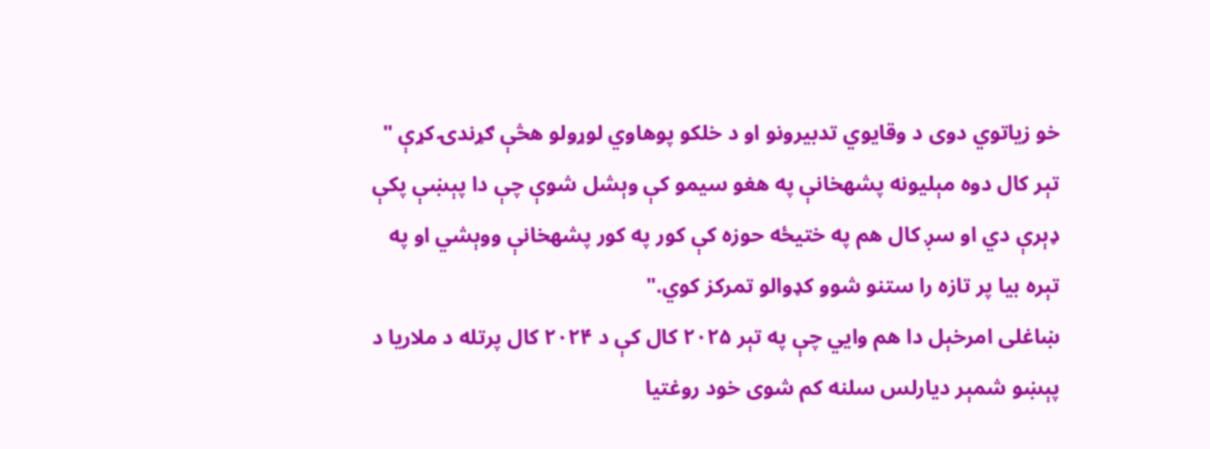خو زیاتوي دوی د وقایوي تدبیرونو او د خلکو پوهاوي لوړولو هڅې ګړندۍ کړې " تېر کال دوه مېلیونه پشهخانې په هغو سیمو کې وېشل شوې چې دا پېښې پکې ډېرې دي او سږ کال هم په ختیځه حوزه کې کور په کور پشهخانې ووېشي او په تېره بیا پر تازه را ستنو شوو کډوالو تمرکز کوي."
ښاغلی امرخېل دا هم وايي چې په تېر ۲۰۲۵ کال کې د ۲۰۲۴ کال پرتله د ملاریا د پېښو شمېر دیارلس سلنه کم شوی خود روغتیا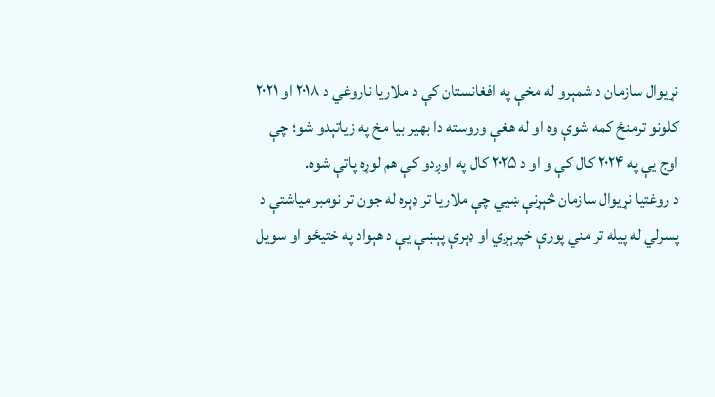نړیوال سازمان د شمېرو له مخې په افغانستان کې د ملاریا ناروغي د ۲۰۱۸ او ۲۰۲۱ کلونو ترمنځ کمه شوې وه او له هغې وروسته دا بهیر بیا مخ په زیاتېدو شو؛ چې اوج یې په ۲۰۲۴ کال کې و او د ۲۰۲۵ کال په اوږدو کې هم لوړه پاتې شوه.
د روغتیا نړیوال سازمان څېړنې ښيي چې ملاریا تر ډېره له جون تر نومبر میاشتې د پسرلي له پیله تر مني پورې خپرېږي او ډېرې پېښې یې د هېواد په ختیځو او سویل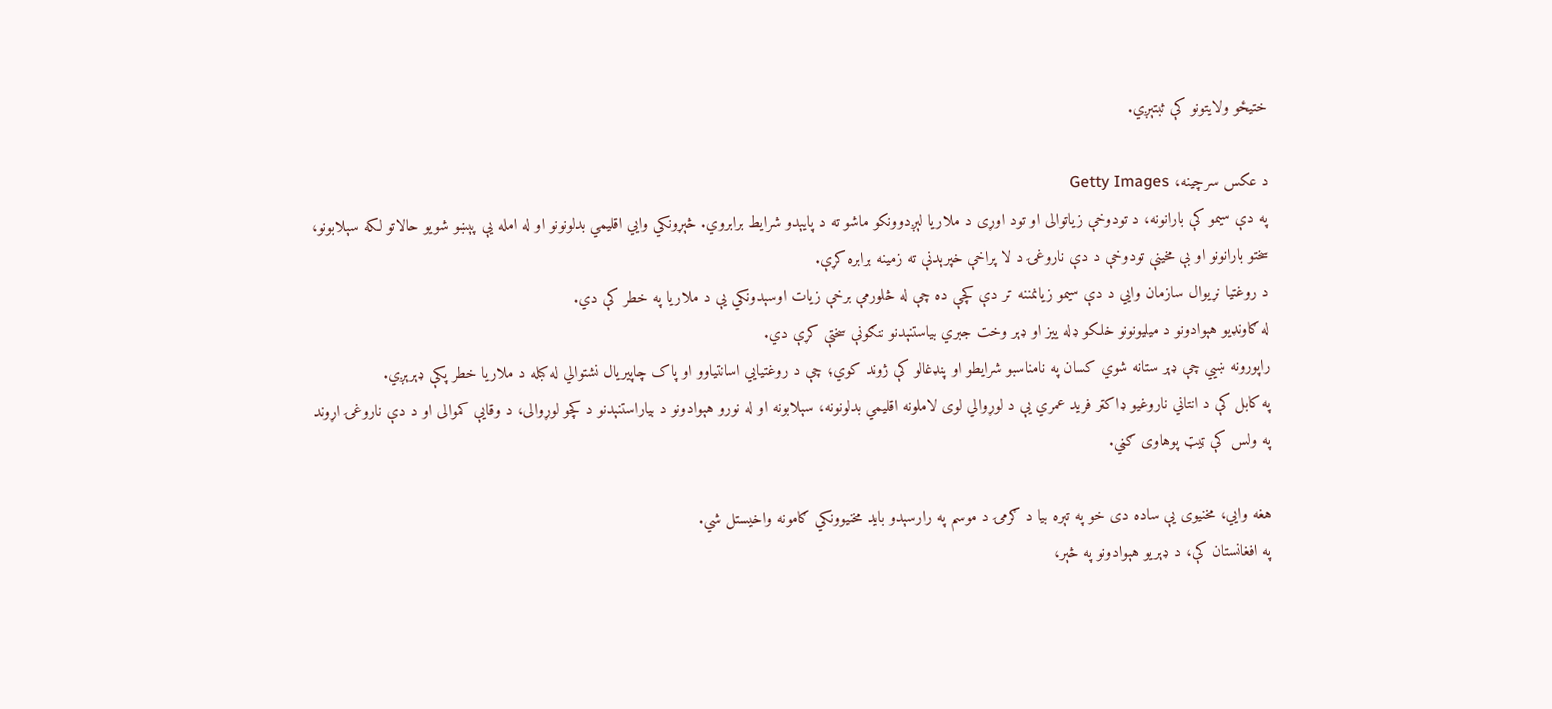ختیځو ولایتونو کې ثبتېږي.

د عکس سرچینه، Getty Images
په دې سیمو کې بارانونه، د تودوخې زیاتوالی او تود اوړی د ملاریا لېږدوونکو ماشو ته د پایېدو شرایط برابروي. څېړونکي وایي اقلیمي بدلونونو او له امله یې پېښو شویو حالاتو لکه سېلابونو، سختو بارانونو او بې مخینې تودوخې د دې ناروغۍ د لا پراخې خپرېدنې ته زمینه برابره کړې.
د روغتیا نړیوال سازمان وایي د دې سیمو زیانمننه تر دې کچې ده چې له څلورمې برخې زیات اوسېدونکي یې د ملاریا په خطر کې دي.
له ګاونډیو هېوادونو د میلیونونو خلکو ډله ییز او ډېر وخت جبري بیاستنېدنو ننګونې سختې کړې دي.
راپورونه ښيي چې ډېر ستانه شوي کسان په نامناسبو شرایطو او پنډغالو کې ژوند کوي؛ چې د روغتیایي اسانتیاوو او پاک چاپیریال نشتوالي له کبله د ملاریا خطر پکې ډېرېږي.
په کابل کې د انتاني ناروغیو ډاکټر فرید عمري یې د لوړوالي لوی لاملونه اقليمي بدلونونه، سېلابونه او له نورو هېوادونو د بیاراستنېدنو د کچو لوړوالی، د وقایې کموالی او د دې ناروغۍ اړوند په ولس کې ټیټ پوهاوی ګڼي.

هغه وايي، مخنيوی یې ساده دی خو په تېره بیا د ګرمۍ د موسم په رارسېدو باید مخنيوونکي ګامونه واخیستل شي.
په افغانستان کې، د ډېریو هېوادونو په څېر،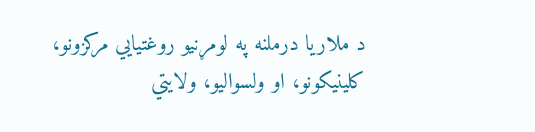د ملاریا درملنه په لومړنیو روغتیایي مرکزونو، کلینیکونو، او ولسوالیو، ولایتي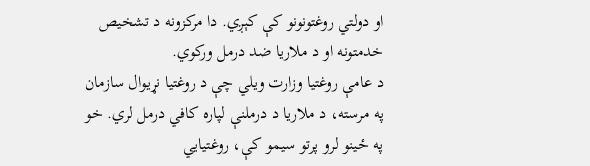او دولتي روغتونونو کې کېږي. دا مرکزونه د تشخیص خدمتونه او د ملاریا ضد درمل ورکوي.
د عامې روغتیا وزارت ویلي چې د روغتیا نړیوال سازمان په مرسته، د ملاریا د درملنې لپاره کافي درمل لري. خو په ځینو لرو پرتو سیمو کې، روغتیایي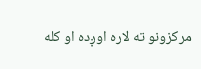مرکزونو ته لاره اوږده او کله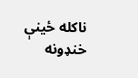ناکله ځینې خنډونه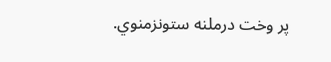پر وخت درملنه ستونزمنوي.